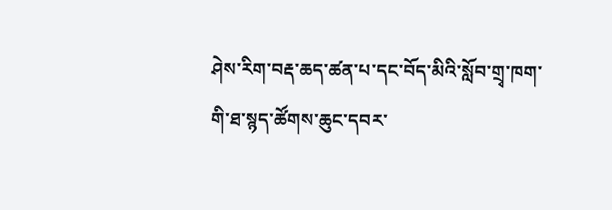ཤེས་རིག་བརྡ་ཆད་ཚན་པ་དང་བོད་མིའི་སློབ་གྲྭ་ཁག་གི་ཐ་སྙད་ཚོགས་ཆུང་དབར་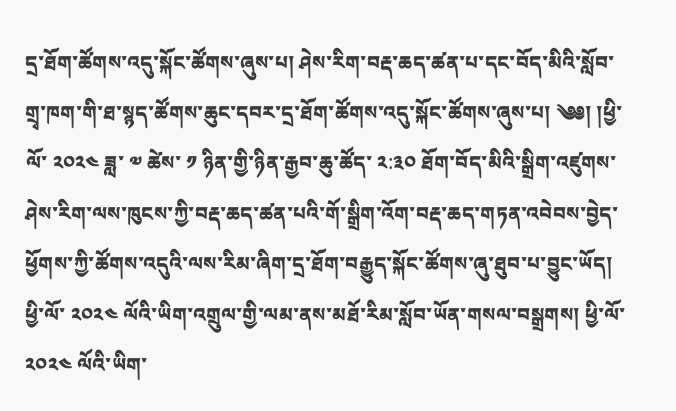དྲ་ཐོག་ཚོགས་འདུ་སྐོང་ཚོགས་ཞུས་པ། ཤེས་རིག་བརྡ་ཆད་ཚན་པ་དང་བོད་མིའི་སློབ་གྲྭ་ཁག་གི་ཐ་སྙད་ཚོགས་ཆུང་དབར་དྲ་ཐོག་ཚོགས་འདུ་སྐོང་ཚོགས་ཞུས་པ། ༄༅། །ཕྱི་ལོ་ ༢༠༢༤ ཟླ་ ༧ ཚེས་ ༡ ཉིན་གྱི་ཉིན་རྒྱབ་ཆུ་ཚོད་ ༢:༣༠ ཐོག་བོད་མིའི་སྒྲིག་འཛུགས་ཤེས་རིག་ལས་ཁུངས་ཀྱི་བརྡ་ཆད་ཚན་པའི་གོ་སྒྲིག་འོག་བརྡ་ཆད་གཏན་འབེབས་བྱེད་ཕྱོགས་ཀྱི་ཚོགས་འདུའི་ལས་རིམ་ཞིག་དྲ་ཐོག་བརྒྱུད་སྐོང་ཚོགས་ཞུ་ཐུབ་པ་བྱུང་ཡོད། ཕྱི་ལོ་ ༢༠༢༤ ལོའི་ཡིག་འགྲུལ་གྱི་ལམ་ནས་མཐོ་རིམ་སློབ་ཡོན་གསལ་བསྒྲགས། ཕྱི་ལོ་ ༢༠༢༤ ལོའི་ཡིག་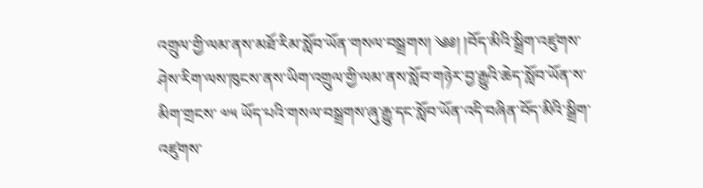འགྲུལ་གྱི་ལམ་ནས་མཐོ་རིམ་སློབ་ཡོན་གསལ་བསྒྲགས། ༄༅། །བོད་མིའི་སྒྲིག་འཛུགས་ཤེས་རིག་ལས་ཁུངས་ནས་ཡིག་འགྲུལ་གྱི་ལམ་ནས་སློབ་གཉེར་བྱ་རྒྱུའི་ཆེད་སློབ་ཡོན་ས་མིག་གྲངས་ ༧༥ ཡོད་པའི་གསལ་བསྒྲགས་ཞུ་རྒྱུ་དང་སློབ་ཡོན་འདི་བཞིན་བོད་མིའི་སྒྲིག་འཛུགས་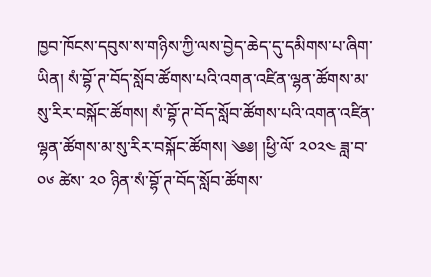ཁྱབ་ཁོངས་དབུས་ས་གཉིས་ཀྱི་ལས་བྱེད་ཆེད་དུ་དམིགས་པ་ཞིག་ཡིན། སཾ་བྷོ་ཊ་བོད་སློབ་ཚོགས་པའི་འགན་འཛིན་ལྷན་ཚོགས་མ་སུ་རིར་བསྐོང་ཚོགས། སཾ་བྷོ་ཊ་བོད་སློབ་ཚོགས་པའི་འགན་འཛིན་ལྷན་ཚོགས་མ་སུ་རིར་བསྐོང་ཚོགས། ༄༅། །ཕྱི་ལོ་ ༢༠༢༤ ཟླ་བ་ ༠༦ ཚེས་ ༢༠ ཉིན་སཾ་བྷོ་ཊ་བོད་སློབ་ཚོགས་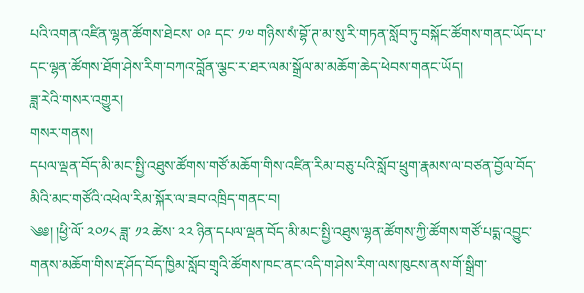པའི་འགན་འཛིན་ལྷན་ཚོགས་ཐེངས་ ༠༩ དང་ ༡༧ གཉིས་སཾ་བྷོ་ཊ་མ་སུ་རི་གཏན་སློབ་ཏུ་བསྐོང་ཚོགས་གནང་ཡོད་པ་དང་ལྷན་ཚོགས་ཐོག་ཤེས་རིག་བཀའ་བློན་ལྕང་ར་ཐར་ལམ་སྒྲོལ་མ་མཆོག་ཆེད་ཕེབས་གནང་ཡོད།
ཟླ་རེའི་གསར་འགྱུར།
གསར་གནས།
དཔལ་ལྡན་བོད་མི་མང་སྤྱི་འཐུས་ཚོགས་གཙོ་མཆོག་གིས་འཛིན་རིམ་བཅུ་པའི་སློབ་ཕྲུག་རྣམས་ལ་བཙན་བྱོལ་བོད་མིའི་མང་གཙོའི་འཕེལ་རིམ་སྐོར་ལ་ཟབ་འཁྲིད་གནང་བ།
༄༅། །ཕྱི་ལོ་ ༢༠༡༨ ཟླ་ ༡༢ ཚེས་ ༢༢ ཉིན་དཔལ་ལྡན་བོད་མི་མང་སྤྱི་འཐུས་ལྷན་ཚོགས་ཀྱི་ཚོགས་གཙོ་པདྨ་འབྱུང་གནས་མཆོག་གིས་རྡ་ཤོད་བོད་ཁྱིམ་སློབ་གྲྭའི་ཚོགས་ཁང་ནང་འདི་ག་ཤེས་རིག་ལས་ཁུངས་ནས་གོ་སྒྲིག་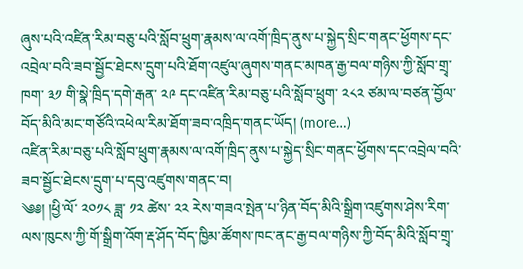ཞུས་པའི་འཛིན་རིམ་བཅུ་པའི་སློབ་ཕྲུག་རྣམས་ལ་འགོ་ཁྲིད་ནུས་པ་སྐྱེད་སྲིང་གནང་ཕྱོགས་དང་འབྲེལ་བའི་ཟབ་སྦྱོང་ཐེངས་དྲུག་པའི་ཐོག་འཛུལ་ཞུགས་གནང་མཁན་རྒྱ་བལ་གཉིས་ཀྱི་སློབ་གྲྭ་ཁག་ ༣༡ གི་སྣེ་ཁྲིད་དགེ་རྒན་ ༢༩ དང་འཛིན་རིམ་བཅུ་པའི་སློབ་ཕྲུག་ ༢༨༢ ཙམ་ལ་བཙན་བྱོལ་བོད་མིའི་མང་གཙོའི་འཕེལ་རིམ་ཐོག་ཟབ་འཁྲིད་གནང་ཡོད། (more…)
འཛིན་རིམ་བཅུ་པའི་སློབ་ཕྲུག་རྣམས་ལ་འགོ་ཁྲིད་ནུས་པ་སྐྱེད་སྲིང་གནང་ཕྱོགས་དང་འབྲེལ་བའི་ཟབ་སྦྱོང་ཐེངས་དྲུག་པ་དབུ་འཛུགས་གནང་བ།
༄༅། །ཕྱི་ལོ་ ༢༠༡༨ ཟླ་ ༡༢ ཚེས་ ༢༢ རེས་གཟའ་སྤེན་པ་ཉིན་བོད་མིའི་སྒྲིག་འཛུགས་ཤེས་རིག་ལས་ཁུངས་ཀྱི་གོ་སྒྲིག་འོག་རྡ་ཤོད་བོད་ཁྱིམ་ཚོགས་ཁང་ནང་རྒྱ་བལ་གཉིས་ཀྱི་བོད་མིའི་སློབ་གྲྭ་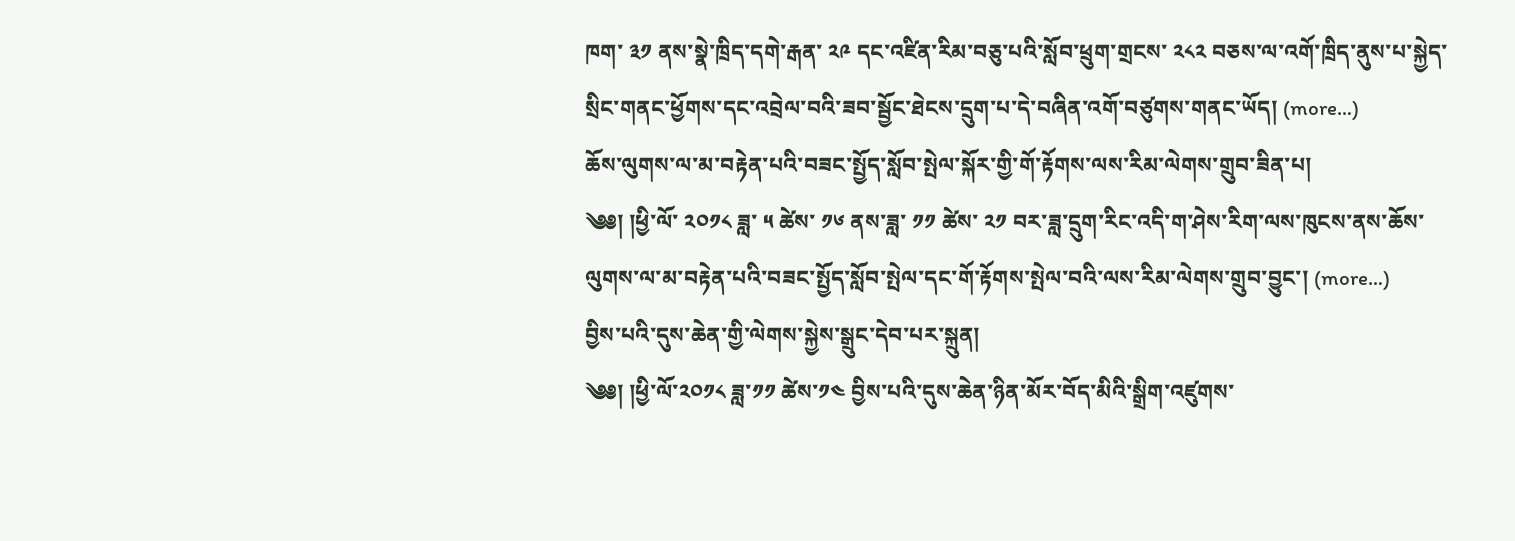ཁག་ ༣༡ ནས་སྣེ་ཁྲིད་དགེ་རྒན་ ༢༩ དང་འཛིན་རིམ་བཅུ་པའི་སློབ་ཕྲུག་གྲངས་ ༢༨༢ བཅས་ལ་འགོ་ཁྲིད་ནུས་པ་སྐྱེད་སྲིང་གནང་ཕྱོགས་དང་འབྲེལ་བའི་ཟབ་སྦྱོང་ཐེངས་དྲུག་པ་དེ་བཞིན་འགོ་བཙུགས་གནང་ཡོད། (more…)
ཆོས་ལུགས་ལ་མ་བརྟེན་པའི་བཟང་སྤྱོད་སློབ་སྤེལ་སྐོར་གྱི་གོ་རྟོགས་ལས་རིམ་ལེགས་གྲུབ་ཟིན་པ།
༄༅། །ཕྱི་ལོ་ ༢༠༡༨ ཟླ་ ༥ ཚེས་ ༡༦ ནས་ཟླ་ ༡༡ ཚེས་ ༢༡ བར་ཟླ་དྲུག་རིང་འདི་ག་ཤེས་རིག་ལས་ཁུངས་ནས་ཆོས་ལུགས་ལ་མ་བརྟེན་པའི་བཟང་སྤྱོད་སློབ་སྤེལ་དང་གོ་རྟོགས་སྤེལ་བའི་ལས་རིམ་ལེགས་གྲུབ་བྱུང་། (more…)
བྱིས་པའི་དུས་ཆེན་གྱི་ལེགས་སྐྱེས་སྒྲུང་དེབ་པར་སྐྲུན།
༄༅། །ཕྱི་ལོ་༢༠༡༨ ཟླ་༡༡ ཚེས་༡༤ བྱིས་པའི་དུས་ཆེན་ཉིན་མོར་བོད་མིའི་སྒྲིག་འཛུགས་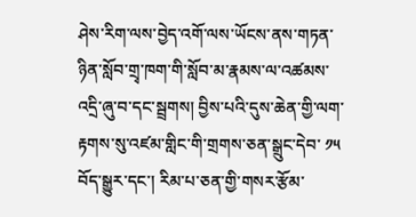ཤེས་རིག་ལས་བྱེད་འགོ་ལས་ཡོངས་ནས་གཏན་ཉིན་སློབ་གྲྭ་ཁག་གི་སློབ་མ་རྣམས་ལ་འཚམས་འདྲི་ཞུ་བ་དང་སྦྲགས། བྱིས་པའི་དུས་ཆེན་གྱི་ལག་རྟགས་སུ་འཛམ་གླིང་གི་གྲགས་ཅན་སྒྲུང་དེབ་ ༡༥ བོད་སྒྱུར་དང་། རིམ་པ་ཅན་གྱི་གསར་རྩོམ་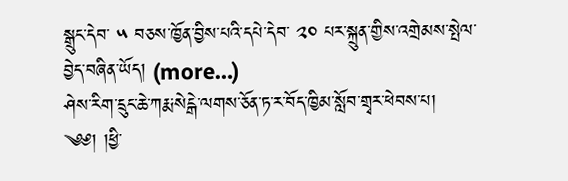སྒྲུང་དེབ་ ༥ བཅས་ཁྱོན་བྱིས་པའི་དཔེ་དེབ་ ༢༠ པར་སྐྲུན་གྱིས་འགྲེམས་སྤེལ་བྱེད་བཞིན་ཡོད། (more…)
ཤེས་རིག་དྲུང་ཆེ་ཀརྨ་སེངྒེ་ལགས་ཅོན་ཏ་ར་བོད་ཁྱིམ་སློབ་གྲྭར་ཕེབས་པ།
༄༅། །ཕྱི་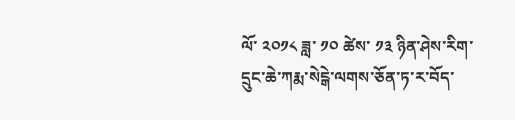ལོ་ ༢༠༡༨ ཟླ་ ༡༠ ཚེས་ ༡༣ ཉིན་ཤེས་རིག་དྲུང་ཆེ་ཀརྨ་སེངྒེ་ལགས་ཅོན་ཏ་ར་བོད་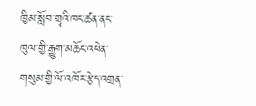ཁྱིམ་སློབ་གྲྭའི་ཁང་ཚན་ནང་ཁུལ་གྱི་རྒྱུག་མཆོང་འཕེན་གསུམ་གྱི་ལོ་འཁོར་རྩེད་འགྲན་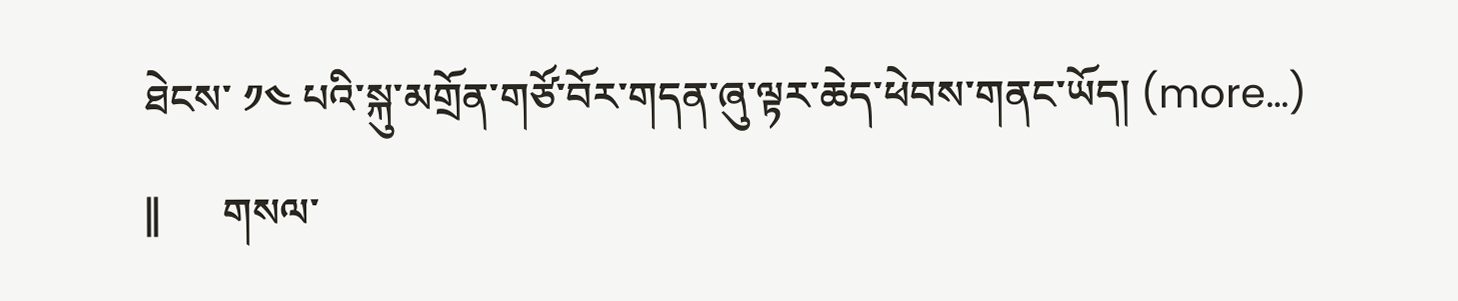ཐེངས་ ༡༤ པའི་སྐུ་མགྲོན་གཙོ་བོར་གདན་ཞུ་ལྟར་ཆེད་ཕེབས་གནང་ཡོད། (more…)
||      གསལ་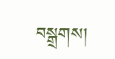བསྒྲགས།